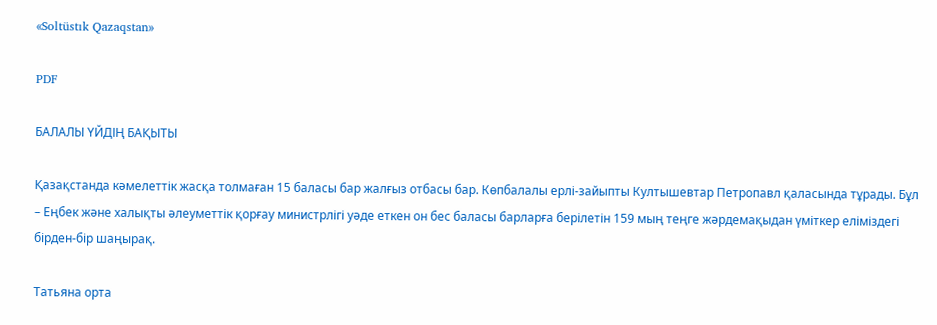«Soltüstık Qazaqstan»

PDF

БАЛАЛЫ ҮЙДІҢ БАҚЫТЫ

Қазақстанда кәмелеттік жасқа толмаған 15 баласы бар жалғыз отбасы бар. Көпбалалы ерлі-зайыпты Култышевтар Петропавл қаласында тұрады. Бұл – Еңбек және халықты әлеуметтік қорғау министрлігі уәде еткен он бес баласы барларға берілетін 159 мың теңге жәрдемақыдан үміткер еліміздегі бірден-бір шаңырақ.

Татьяна орта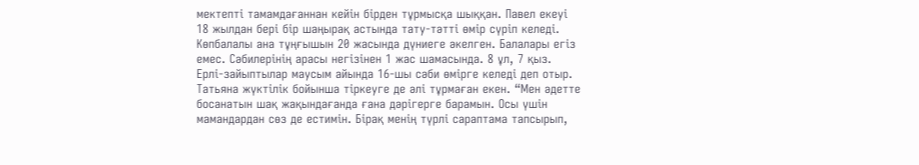мектепті тамамдағаннан кейін бірден тұрмысқа шыққан. Павел екеуі 18 жылдан бері бір шаңырақ астында тату-тәтті өмір сүріп келеді. Көпбалалы ана тұңғышын 20 жасында дүниеге әкелген. Балалары егіз емес. Сәбилерінің арасы негізінен 1 жас шамасында. 8 ұл, 7 қыз. Ерлі-зайыптылар маусым айында 16-шы сәби өмірге келеді деп отыр. Татьяна жүктілік бойынша тіркеуге де әлі тұрмаған екен. “Мен әдетте босанатын шақ жақындағанда ғана дәрігерге барамын. Осы үшін мамандардан сөз де естимін. Бірақ менің түрлі сараптама тапсырып,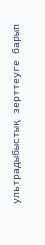ультрадыбыстық зерттеуге барып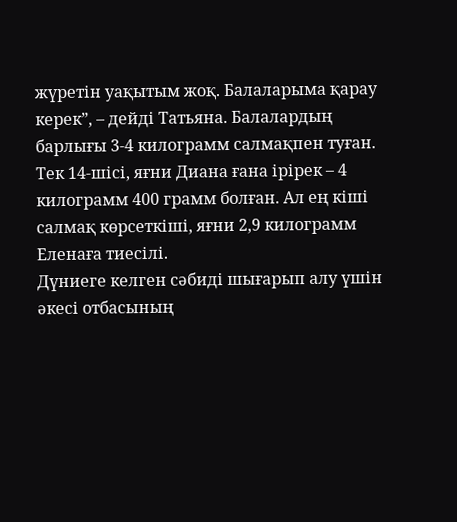жүретін уақытым жоқ. Балаларыма қарау керек”, – дейді Татьяна. Балалардың барлығы 3-4 килограмм салмақпен туған. Тек 14-шісі, яғни Диана ғана ірірек – 4 килограмм 400 грамм болған. Ал ең кіші салмақ көрсеткіші, яғни 2,9 килограмм Еленаға тиесілі.
Дүниеге келген сәбиді шығарып алу үшін әкесі отбасының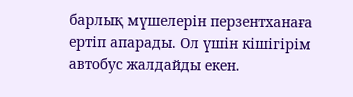барлық мүшелерін перзентханаға ертіп апарады. Ол үшін кішігірім автобус жалдайды екен.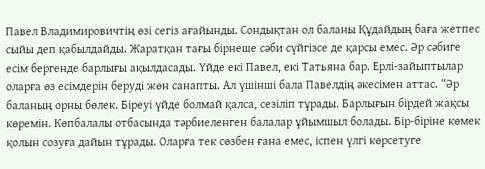Павел Владимировичтің өзі сегіз ағайынды. Сондықтан ол баланы Құдайдың баға жетпес сыйы деп қабылдайды. Жаратқан тағы бірнеше сәби сүйгізсе де қарсы емес. Әр сәбиге есім бергенде барлығы ақылдасады. Үйде екі Павел, екі Татьяна бар. Ерлі-зайыптылар оларға өз есімдерін беруді жөн санапты. Ал үшінші бала Павелдің әкесімен аттас. “Әр баланың орны бөлек. Біреуі үйде болмай қалса, сезіліп тұрады. Барлығын бірдей жақсы көремін. Көпбалалы отбасында тәрбиеленген балалар ұйымшыл болады. Бір-біріне көмек қолын созуға дайын тұрады. Оларға тек сөзбен ғана емес, іспен үлгі көрсетуге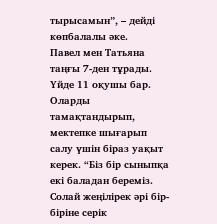тырысамын”, – дейді көпбалалы әке.
Павел мен Татьяна таңғы 7-ден тұрады. Үйде 11 оқушы бар. Оларды тамақтандырып, мектепке шығарып салу үшін біраз уақыт керек. “Біз бір сыныпқа екі баладан береміз. Солай жеңілірек әрі бір-біріне серік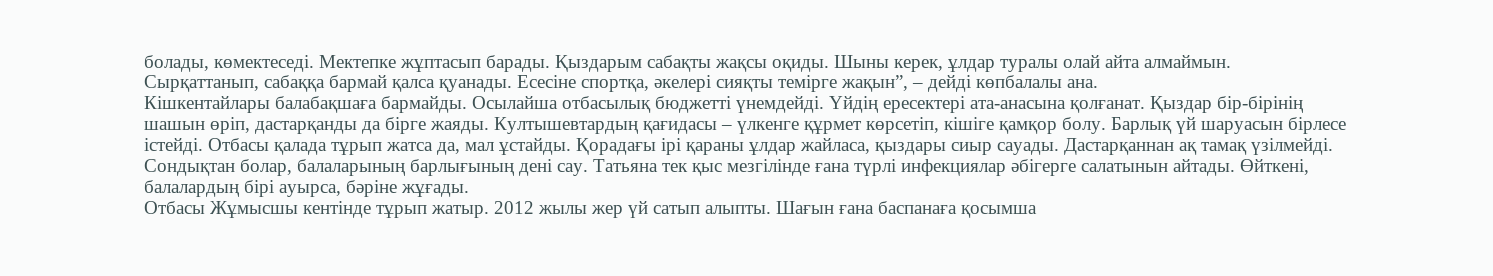болады, көмектеседі. Мектепке жұптасып барады. Қыздарым сабақты жақсы оқиды. Шыны керек, ұлдар туралы олай айта алмаймын. Сырқаттанып, сабаққа бармай қалса қуанады. Есесіне спортқа, әкелері сияқты темірге жақын”, – дейді көпбалалы ана.
Кішкентайлары балабақшаға бармайды. Осылайша отбасылық бюджетті үнемдейді. Үйдің ересектері ата-анасына қолғанат. Қыздар бір-бірінің шашын өріп, дастарқанды да бірге жаяды. Култышевтардың қағидасы – үлкенге құрмет көрсетіп, кішіге қамқор болу. Барлық үй шаруасын бірлесе істейді. Отбасы қалада тұрып жатса да, мал ұстайды. Қорадағы ірі қараны ұлдар жайласа, қыздары сиыр сауады. Дастарқаннан ақ тамақ үзілмейді. Сондықтан болар, балаларының барлығының дені сау. Татьяна тек қыс мезгілінде ғана түрлі инфекциялар әбігерге салатынын айтады. Өйткені, балалардың бірі ауырса, бәріне жұғады.
Отбасы Жұмысшы кентінде тұрып жатыр. 2012 жылы жер үй сатып алыпты. Шағын ғана баспанаға қосымша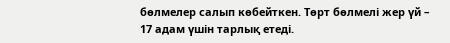бөлмелер салып көбейткен. Төрт бөлмелі жер үй – 17 адам үшін тарлық етеді.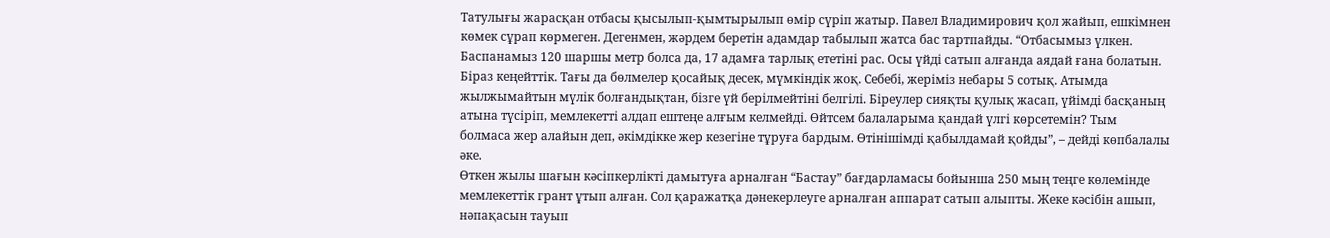Татулығы жарасқан отбасы қысылып-қымтырылып өмір сүріп жатыр. Павел Владимирович қол жайып, ешкімнен көмек сұрап көрмеген. Дегенмен, жәрдем беретін адамдар табылып жатса бас тартпайды. “Отбасымыз үлкен. Баспанамыз 120 шаршы метр болса да, 17 адамға тарлық ететіні рас. Осы үйді сатып алғанда аядай ғана болатын. Біраз кеңейттік. Тағы да бөлмелер қосайық десек, мүмкіндік жоқ. Себебі, жеріміз небары 5 сотық. Атымда жылжымайтын мүлік болғандықтан, бізге үй берілмейтіні белгілі. Біреулер сияқты қулық жасап, үйімді басқаның атына түсіріп, мемлекетті алдап ештеңе алғым келмейді. Өйтсем балаларыма қандай үлгі көрсетемін? Тым болмаса жер алайын деп, әкімдікке жер кезегіне тұруға бардым. Өтінішімді қабылдамай қойды”, – дейді көпбалалы әке.
Өткен жылы шағын кәсіпкерлікті дамытуға арналған “Бастау” бағдарламасы бойынша 250 мың теңге көлемінде мемлекеттік грант ұтып алған. Сол қаражатқа дәнекерлеуге арналған аппарат сатып алыпты. Жеке кәсібін ашып, нәпақасын тауып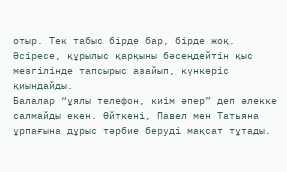отыр. Тек табыс бірде бар, бірде жоқ. Әсіресе, құрылыс қарқыны бәсеңдейтін қыс мезгілінде тапсырыс азайып, күнкөріс қиындайды.
Балалар “ұялы телефон, киім әпер” деп әлекке салмайды екен. Өйткені, Павел мен Татьяна ұрпағына дұрыс тәрбие беруді мақсат тұтады.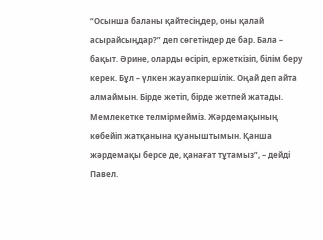“Осынша баланы қайтесіңдер, оны қалай асырайсыңдар?” деп сөгетіндер де бар. Бала – бақыт. Әрине, оларды өсіріп, ержеткізіп, білім беру керек. Бұл – үлкен жауапкершілік. Оңай деп айта алмаймын. Бірде жетіп, бірде жетпей жатады. Мемлекетке телмірмейміз. Жәрдемақының көбейіп жатқанына қуаныштымын. Қанша жәрдемақы берсе де, қанағат тұтамыз”, – дейді Павел.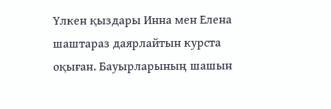Үлкен қыздары Инна мен Елена шаштараз даярлайтын курста оқыған. Бауырларының шашын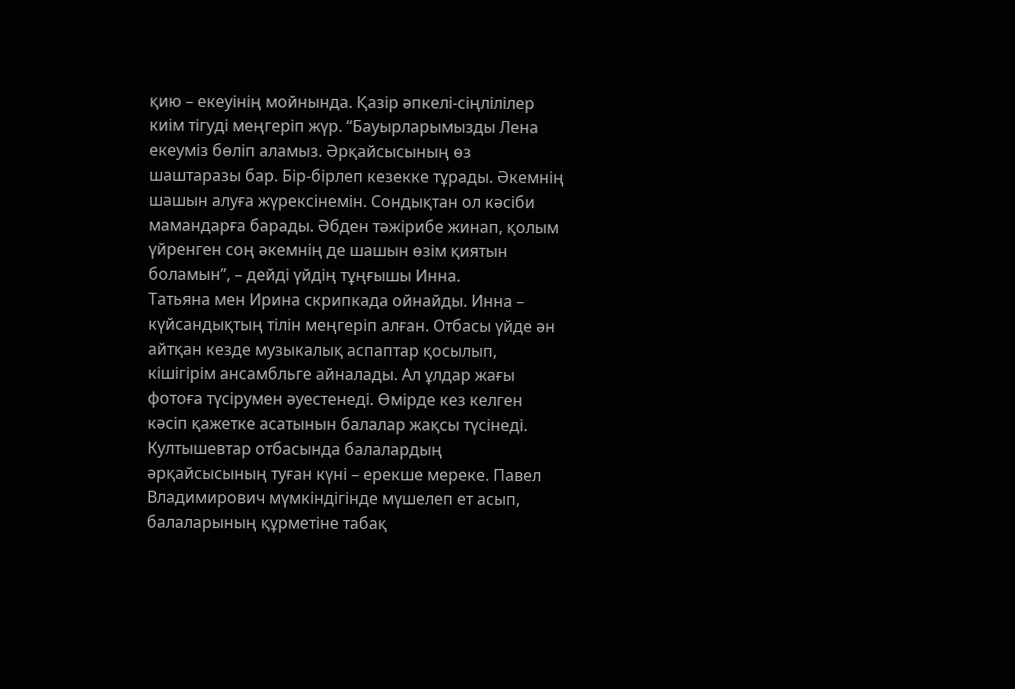қию – екеуінің мойнында. Қазір әпкелі-сіңлілілер киім тігуді меңгеріп жүр. “Бауырларымызды Лена екеуміз бөліп аламыз. Әрқайсысының өз шаштаразы бар. Бір-бірлеп кезекке тұрады. Әкемнің шашын алуға жүрексінемін. Сондықтан ол кәсіби мамандарға барады. Әбден тәжірибе жинап, қолым үйренген соң әкемнің де шашын өзім қиятын боламын”, – дейді үйдің тұңғышы Инна.
Татьяна мен Ирина скрипкада ойнайды. Инна – күйсандықтың тілін меңгеріп алған. Отбасы үйде ән айтқан кезде музыкалық аспаптар қосылып, кішігірім ансамбльге айналады. Ал ұлдар жағы фотоға түсірумен әуестенеді. Өмірде кез келген кәсіп қажетке асатынын балалар жақсы түсінеді. Култышевтар отбасында балалардың әрқайсысының туған күні – ерекше мереке. Павел Владимирович мүмкіндігінде мүшелеп ет асып, балаларының құрметіне табақ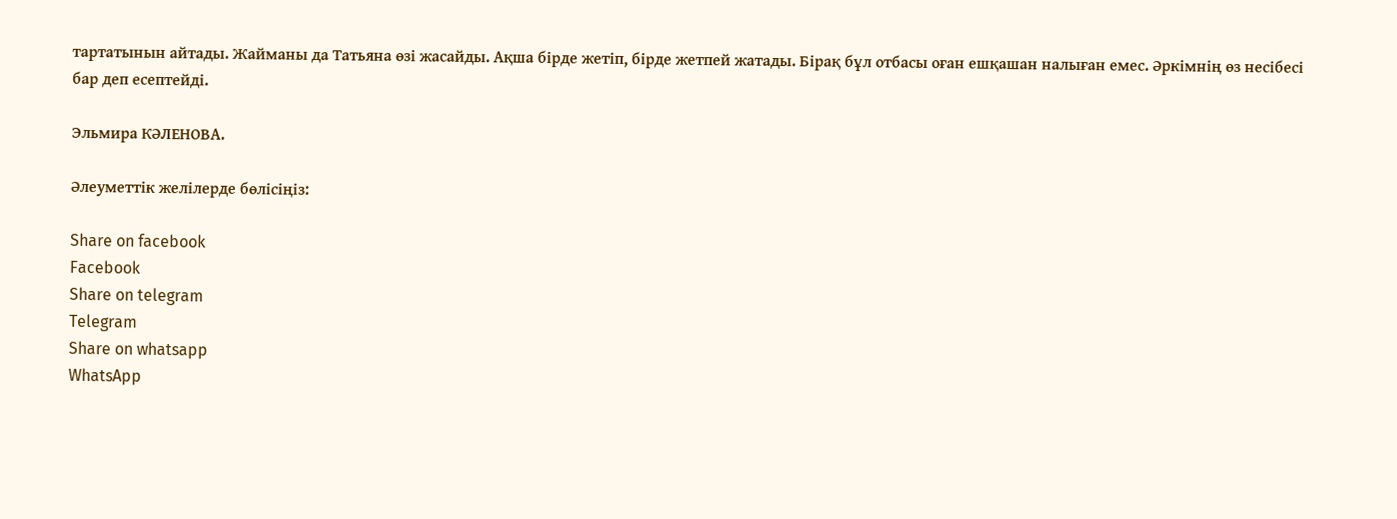тартатынын айтады. Жайманы да Татьяна өзі жасайды. Ақша бірде жетіп, бірде жетпей жатады. Бірақ бұл отбасы оған ешқашан налыған емес. Әркімнің өз несібесі бар деп есептейді.

Эльмира КӘЛЕНОВА.

Әлеуметтік желілерде бөлісіңіз:

Share on facebook
Facebook
Share on telegram
Telegram
Share on whatsapp
WhatsApp